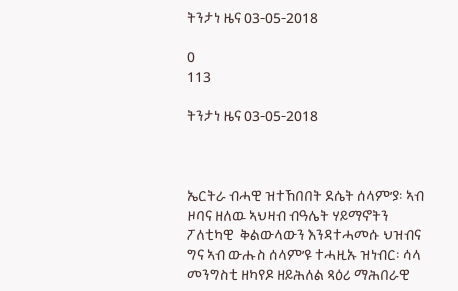ትንታነ ዜና 03-05-2018

0
113

ትንታነ ዜና 03-05-2018



ኤርትራ ብሓዊ ዝተኸበበት ደሴት ሰላም’ያ፡ ኣብ ዞባና ዘለዉ ኣህዛብ ብዓሌት ሃይማኖትን ፖለቲካዊ  ቅልውላውን እንዳተሓመሱ ህዝብና ግና ኣብ ውሑስ ሰላም’ዩ ተሓዚኡ ዝነብር፡ ሳላ መንግስቲ ዘካየዶ ዘይሕለል ጻዕሪ ማሕበራዊ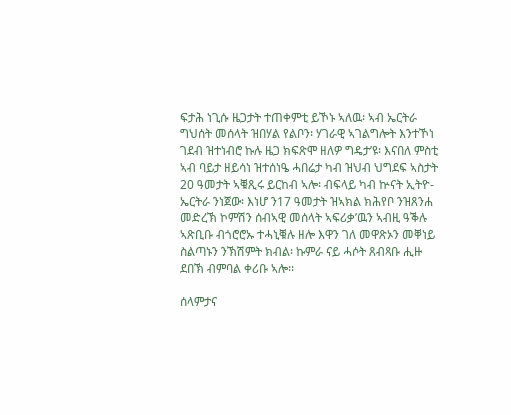ፍታሕ ነጊሱ ዜጋታት ተጠቀምቲ ይኾኑ ኣለዉ፡ ኣብ ኤርትራ ግህሰት መሰላት ዝበሃል የልቦን፡ ሃገራዊ ኣገልግሎት እንተኾነ ገደብ ዝተነብሮ ኩሉ ዜጋ ክፍጽሞ ዘለዎ ግዴታ’ዩ፡ እናበለ ምስቲ ኣብ ባይታ ዘይሳነ ዝተሰነዔ ሓበሬታ ካብ ዝህብ ህግደፍ ኣስታት 20 ዓመታት ኣቑጺሩ ይርከብ ኣሎ፡ ብፍላይ ካብ ኵናት ኢትዮ- ኤርትራ ንነጀው፡ እነሆ ን17 ዓመታት ዝኣክል ክሕየቦ ንዝጸንሐ መድረኽ ኮምሽን ሰብኣዊ መሰላት ኣፍሪቃ’ዉን ኣብዚ ዓቕሉ ኣጽቢቡ ብጎሮሮኡ ተሓኒቑሉ ዘሎ እዋን ገለ መዋጽኦን መቐነይ ስልጣኑን ንኽሽምት ክብል፡ ኩምራ ናይ ሓሶት ጸብጻቡ ሒዙ ደበኽ ብምባል ቀሪቡ ኣሎ፡፡

ሰላምታና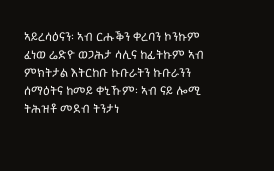ኣይረሳዕናን፡ ኣብ ርሑቕን ቀረባን ኮንኩም ፈነወ ሬድዮ ወጋሕታ ሳሊና ከፊትኩም ኣብ ምክትታል እትርከቡ ኩቡራትን ኩቡራንን ሰማዕትና ከመይ ቀኒኹም፡ ኣብ ናይ ሎሚ ትሕዝቶ መደብ ትንታነ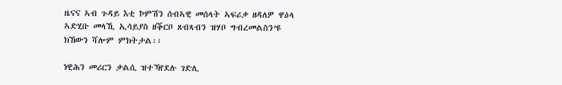ዜናና ኣብ ጉዳይ እቲ ኮምሽን ሰብኣዊ መሰላት ኣፍሪቃ ዘዳለዎ ዋዕላ ኣድሂቡ መላኺ ኢሳይያስ ዘቕርቦ ጸብጻብን ዝሃቦ ግብረመልስን’ዩ ክኸውን ሻሎም ምክትታል፡፡

ነዊሕን መሪርን ቃልሲ ዝተኻየደሉ ገድሊ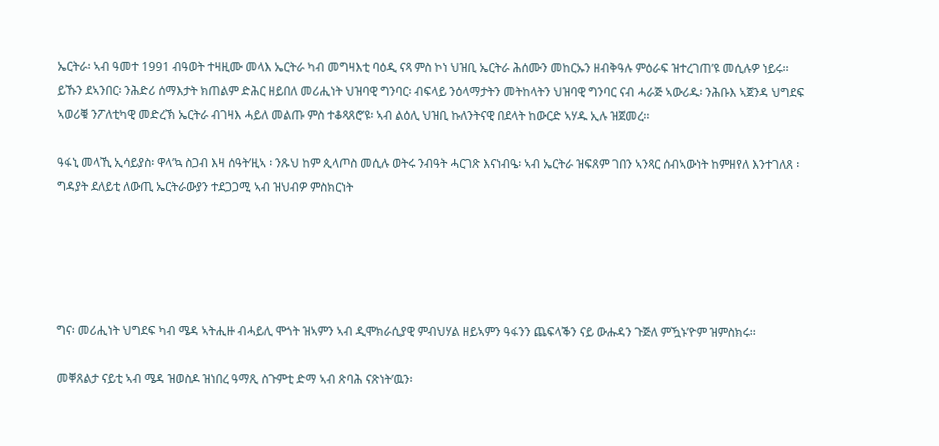ኤርትራ፡ ኣብ ዓመተ 1991 ብዓወት ተዛዚሙ መላእ ኤርትራ ካብ መግዛእቲ ባዕዲ ናጻ ምስ ኮነ ህዝቢ ኤርትራ ሕሰሙን መከርኡን ዘብቅዓሉ ምዕራፍ ዝተረገጠ’ዩ መሲሉዎ ነይሩ፡፡ ይኹን ደኣንበር፡ ንሕድሪ ሰማእታት ክጠልም ድሕር ዘይበለ መሪሒነት ህዝባዊ ግንባር፡ ብፍላይ ንዕላማታትን መትከላትን ህዝባዊ ግንባር ናብ ሓራጅ ኣውሪዱ፡ ንሕቡእ ኣጀንዳ ህግደፍ ኣወሪቑ ንፖለቲካዊ መድረኽ ኤርትራ ብገዛእ ሓይለ መልጡ ምስ ተቆጻጸሮ’ዩ፡ ኣብ ልዕሊ ህዝቢ ኩለንትናዊ በደላት ከውርድ ኣሃዱ ኢሉ ዝጀመረ፡፡

ዓፋኒ መላኺ ኢሳይያስ፡ ዋላ’ኳ ስጋብ እዛ ሰዓት’ዚኣ ፡ ንጹህ ከም ጲላጦስ መሲሉ ወትሩ ንብዓት ሓርገጽ እናነብዔ፡ ኣብ ኤርትራ ዝፍጸም ገበን ኣንጻር ሰብኣውነት ከምዘየለ እንተገለጸ ፡ ግዳያት ደለይቲ ለውጢ ኤርትራውያን ተደጋጋሚ ኣብ ዝህብዎ ምስክርነት





ግና፡ መሪሒነት ህግደፍ ካብ ሜዳ ኣትሒዙ ብሓይሊ ሞጎት ዝኣምን ኣብ ዲሞክራሲያዊ ምብህሃል ዘይኣምን ዓፋንን ጨፍላቕን ናይ ውሑዳን ጉጅለ ምዃኑ’ዮም ዝምስክሩ፡፡

መቐጸልታ ናይቲ ኣብ ሜዳ ዝወስዶ ዝነበረ ዓማጺ ስጉምቲ ድማ ኣብ ጽባሕ ናጽነት’ዉን፡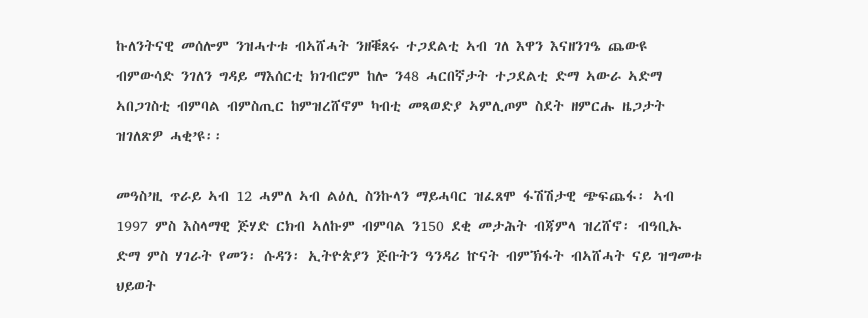ኩለንትናዊ መሰሎም ንዝሓተቱ ብኣሸሓት ንዘቑጸሩ ተጋደልቲ ኣብ ገለ እዋን እናዘንገዔ ጨውዩ ብምውሳድ ንገለን ግዳይ ማእሰርቲ ክገብሮም ከሎ ን48 ሓርበኛታት ተጋደልቲ ድማ ኣውራ ኣድማ ኣበጋገስቲ ብምባል ብምስጢር ከምዝረሸኖም ካብቲ መጻወድያ ኣምሊጦም ስደት ዘምርሑ ዜጋታት ዝገለጽዎ ሓቂ’ዩ፡፡

መዓስ’ዚ ጥራይ ኣብ 12 ሓምለ ኣብ ልዕሊ ስንኩላን ማይሓባር ዝፈጸሞ ፋሽሽታዊ ጭፍጨፋ፡ ኣብ 1997 ምስ እስላማዊ ጅሃድ ርክብ ኣለኩም ብምባል ን150 ደቂ መታሕት ብጃምላ ዝረሸኖ፡ ብዓቢኡ ድማ ምስ ሃገራት የመን፡ ሱዳን፡ ኢትዮጵያን ጅቡትን ዓንዳሪ ኵናት ብምኽፋት ብኣሸሓት ናይ ዝግመቱ ህይወት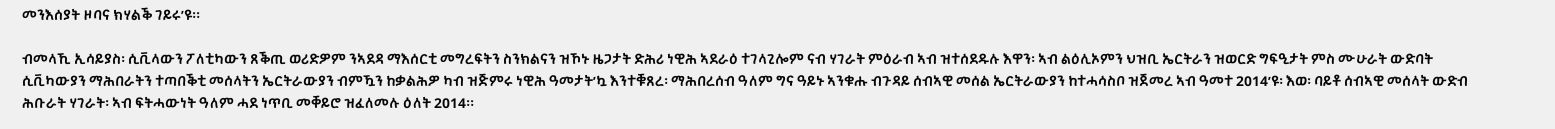መንእሰያት ዞባና ክሃልቕ ገይሩ’ዩ፡፡

ብመላኺ ኢሳይያስ፡ ሲቪላውን ፖለቲካውን ጸቕጢ ወሪድዎም ንኣደዳ ማእሰርቲ መግረፍትን ስንክልናን ዝኾኑ ዜጋታት ድሕሪ ነዊሕ ኣደራዕ ተገላጊሎም ናብ ሃገራት ምዕራብ ኣብ ዝተሰደዱሉ እዋን፡ ኣብ ልዕሊኦምን ህዝቢ ኤርትራን ዝወርድ ግፍዒታት ምስ ሙሁራት ውድባት ሲቪካውያን ማሕበራትን ተጣበቕቲ መሰላትን ኤርትራውያን ብምዃን ከቃልሕዎ ካብ ዝጅምሩ ነዊሕ ዓመታት’ኳ እንተቑጸረ፡ ማሕበረሰብ ዓለም ግና ዓይኑ ኣንቁሑ ብጉዳይ ሰብኣዊ መሰል ኤርትራውያን ከተሓሳስቦ ዝጀመረ ኣብ ዓመተ 2014’ዩ፡ እወ፡ ባይቶ ሰብኣዊ መሰላት ውድብ ሕቡራት ሃገራት፡ ኣብ ፍትሓውነት ዓለም ሓደ ነጥቢ መቐይሮ ዝፈለመሉ ዕለት 2014፡፡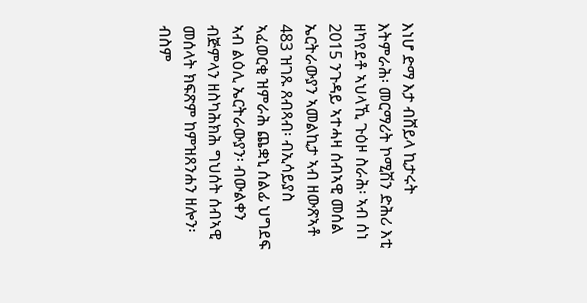እነሆ ድማ እታ ብሸይላ ኪታሩት እትምራሕ፡ መርማሪት ኮሚሽን ድሕሪ እቲ ዘካየደቶ ኣህላኺ ጉዕዞ ስራሕ፡ ኣብ ሰነ 2015 ንጉዳይ ኣተሓዛ ሰብኣዊ መሰል ኤርትራውያን ኣመልኪታ ኣብ ዘውጽኣቶ 483 ዝገጹ ጸብጻብ፡ ብኢሳይያስ ኣፈወርቂ ዝምራሕ ጨቋኒ ሰልፊ ህግደፍ ኣብ ልዕሊ ኤርትራውያን፡ ብውልቀን ብጅምላን ዘስካሕክሕ ግህሰት ሰብኣዊ መሰላት ክፍጽም ከምዝጸንሐን ዘሎን፡ ብስም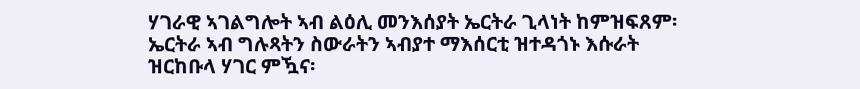ሃገራዊ ኣገልግሎት ኣብ ልዕሊ መንእሰያት ኤርትራ ጊላነት ከምዝፍጸም፡ ኤርትራ ኣብ ግሉጻትን ስውራትን ኣብያተ ማእሰርቲ ዝተዳጎኑ እሱራት ዝርከቡላ ሃገር ምዃና፡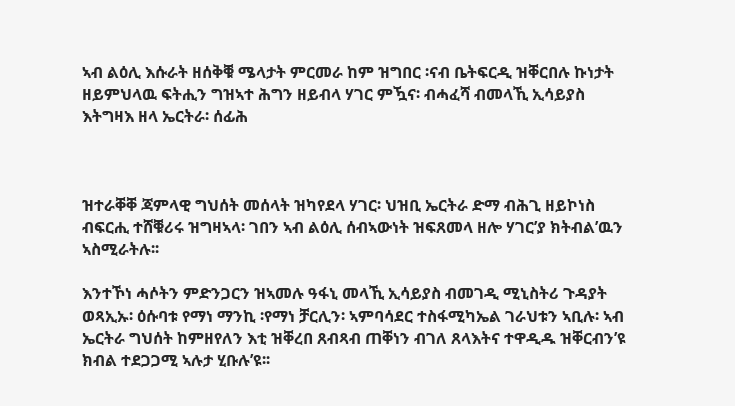ኣብ ልዕሊ እሱራት ዘሰቅቑ ሜላታት ምርመራ ከም ዝግበር ፡ናብ ቤትፍርዲ ዝቐርበሉ ኩነታት ዘይምህላዉ ፍትሒን ግዝኣተ ሕግን ዘይብላ ሃገር ምዃና፡ ብሓፈሻ ብመላኺ ኢሳይያስ እትግዛእ ዘላ ኤርትራ፡ ሰፊሕ



ዝተራቐቐ ጃምላዊ ግህሰት መሰላት ዝካየደላ ሃገር፡ ህዝቢ ኤርትራ ድማ ብሕጊ ዘይኮነስ ብፍርሒ ተሸቑሪሩ ዝግዛኣላ፡ ገበን ኣብ ልዕሊ ሰብኣውነት ዝፍጸመላ ዘሎ ሃገር’ያ ክትብል’ዉን ኣስሚራትሉ፡፡

እንተኾነ ሓሶትን ምድንጋርን ዝኣመሉ ዓፋኒ መላኺ ኢሳይያስ ብመገዲ ሚኒስትሪ ጉዳያት ወጻኢኡ፡ ዕሱባቱ የማነ ማንኪ ፡የማነ ቻርሊን፡ ኣምባሳደር ተስፋሚካኤል ገራህቱን ኣቢሉ፡ ኣብ ኤርትራ ግህሰት ከምዘየለን እቲ ዝቐረበ ጸብጻብ ጠቐነን ብገለ ጸላእትና ተዋዲዱ ዝቐርብን’ዩ ክብል ተደጋጋሚ ኣሉታ ሂቡሉ’ዩ፡፡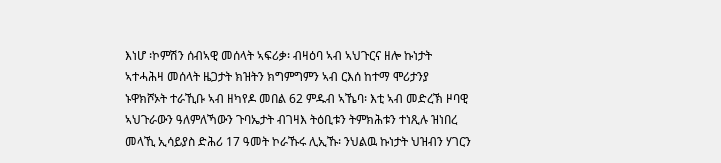እነሆ ፡ኮምሽን ሰብኣዊ መሰላት ኣፍሪቃ፡ ብዛዕባ ኣብ ኣህጉርና ዘሎ ኩነታት ኣተሓሕዛ መሰላት ዜጋታት ክዝትን ክግምግምን ኣብ ርእሰ ከተማ ሞሪታንያ ኑዋክሾኦት ተራኺቡ ኣብ ዘካየዶ መበል 62 ምዱብ ኣኼባ፡ እቲ ኣብ መድረኽ ዞባዊ ኣህጉራውን ዓለምለኻውን ጉባኤታት ብገዛእ ትዕቢቱን ትምክሕቱን ተነጺሉ ዝነበረ መላኺ ኢሳይያስ ድሕሪ 17 ዓመት ኮራኹሩ ሊኢኹ፡ ንህልዉ ኩነታት ህዝብን ሃገርን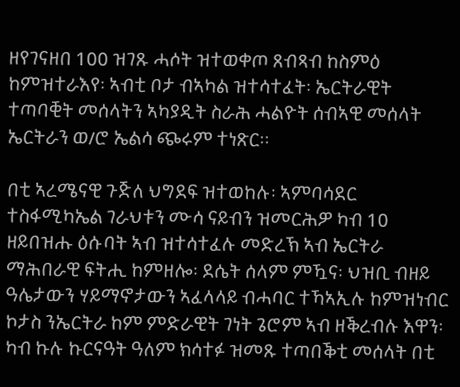ዘየገናዘበ 100 ዝገጹ ሓሶት ዝተወቀጦ ጸብጻብ ከስምዕ ከምዝተራእየ፡ ኣብቲ ቦታ ብኣካል ዝተሳተፈት፡ ኤርትራዊት ተጣባቒት መሰላትን ኣካያዲት ስራሕ ሓልዮት ሰብኣዊ መሰላት ኤርትራን ወ/ሮ ኤልሳ ጭሩም ተነጽር፡፡

በቲ ኣረሜናዊ ጉጅለ ህግደፍ ዝተወከሉ፡ ኣምባሳደር ተስፋሚካኤል ገራህቱን ሙሳ ናይብን ዝመርሕዎ ካብ 10 ዘይበዝሑ ዕሱባት ኣብ ዝተሳተፈሉ መድረኽ ኣብ ኤርትራ ማሕበራዊ ፍትሒ ከምዘሎ፡ ደሴት ሰላም ምዃና፡ ህዝቢ ብዘይ ዓሌታውን ሃይማኖታውን ኣፈላላይ ብሓባር ተኻኣኢሉ ከምዝነብር ኮታስ ንኤርትራ ከም ምድራዊት ገነት ጌሮም ኣብ ዘቕረብሉ እዋን፡ ካብ ኩሉ ኩርናዓት ዓለም ክሳተፉ ዝመጹ ተጣበቕቲ መሰላት በቲ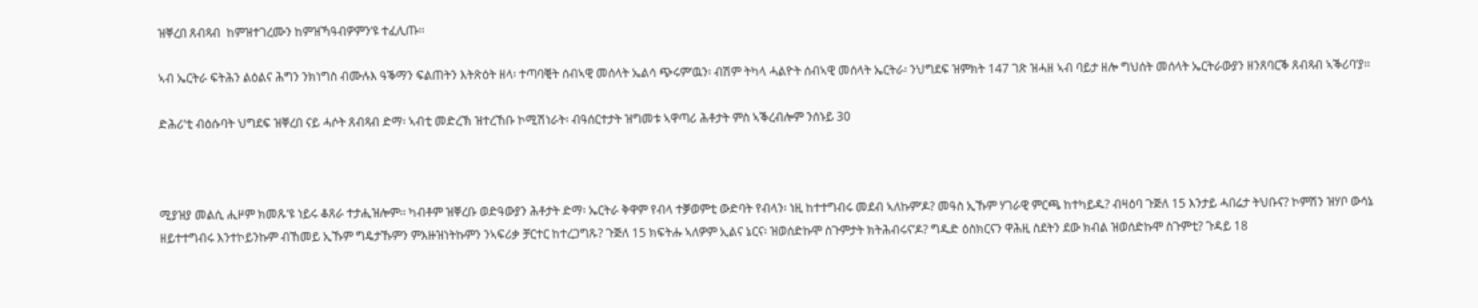ዝቐረበ ጸብጻብ  ከምዝተገረሙን ከምዝኻዓብዎምን’ዩ ተፈሊጡ፡፡

ኣብ ኤርትራ ፍትሕን ልዕልና ሕግን ንክነግስ ብሙሉእ ዓቕማን ፍልጠትን እትጽዕት ዘላ፡ ተጣባቒት ሰብኣዊ መሰላት ኤልሳ ጭሩም’ዉን፡ ብሽም ትካላ ሓልዮት ሰብኣዊ መሰላት ኤርትራ፡ ንህግደፍ ዝምክት 147 ገጽ ዝሓዘ ኣብ ባይታ ዘሎ ግህሰት መሰላት ኤርትራውያን ዘንጸባርቕ ጸብጻብ ኣቕሪባ’ያ፡፡

ድሕሪ’ቲ ብዕሱባት ህግደፍ ዝቐረበ ናይ ሓሶት ጸብጻብ ድማ፡ ኣብቲ መድረኽ ዝተረኸቡ ኮሚሽነራት፡ ብዓሰርተታት ዝግመቱ ኣዋጣሪ ሕቶታት ምስ ኣቕረብሎም ንሰኑይ 30



ሚያዝያ መልሲ ሒዞም ክመጹ’ዩ ነይሩ ቆጸራ ተታሒዝሎም፡፡ ካብቶም ዝቐረቡ ወድዓውያን ሕቶታት ድማ፡ ኤርትራ ቅዋም የብላ ተቓወምቲ ውድባት የብላን፡ ነዚ ከተተግብሩ መደብ ኣለኩም’ዶ? መዓስ ኢኹም ሃገራዊ ምርጫ ከተካይዱ? ብዛዕባ ጉጅለ 15 እንታይ ሓበሬታ ትህቡና? ኮምሽን ዝሃቦ ውሳኔ ዘይተተግብሩ እንተኮይንኩም ብኸመይ ኢኹም ግዴታኹምን ምእዙዝነትኩምን ንኣፍሪቃ ቻርተር ከተረጋግጹ? ጉጅለ 15 ክፍትሑ ኣለዎም ኢልና ኔርና፡ ዝወሰድኩሞ ስጉምታት ክትሕብሩና’ዶ? ግዱድ ዕስክርናን ዋሕዚ ስደትን ደው ክብል ዝወሰድኩሞ ስጉምቲ? ጉዳይ 18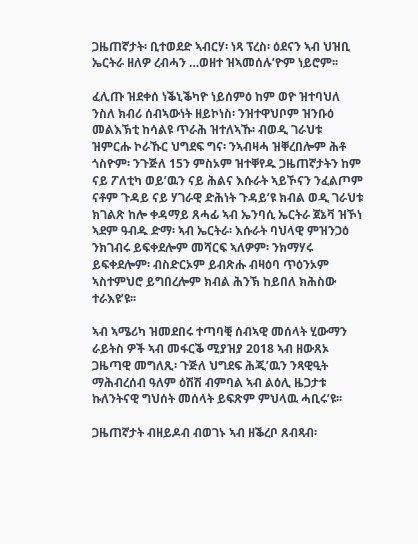ጋዜጠኛታት፡ ቢተወደድ ኣብርሃ፡ ነጻ ፕረስ፡ ዕደናን ኣብ ህዝቢ ኤርትራ ዘለዎ ረብሓን …ወዘተ ዝኣመሰሉ’ዮም ነይሮም፡፡

ፈሊጡ ዝደቀሰ ነቕኒቕካዮ ነይሰምዕ ከም ወዮ ዝተባህለ ንስለ ክብሪ ሰብኣውነት ዘይኮነስ፡ ንዝተዋህቦም ዝንቡዕ መልእኽቲ ከሳልዩ ጥራሕ ዝተለኣኹ፡ ብወዲ ገራህቱ ዝምርሑ ኮራኹር ህግደፍ ግና፡ ንኣብዛሓ ዝቐረበሎም ሕቶ ጎስዮም፡ ንጉጅለ 15ን ምስኦም ዝተቐየዱ ጋዜጠኛታትን ከም ናይ ፖለቲካ ወይ’ዉን ናይ ሕልና እሱራት ኣይኾናን ንፈልጦም ናቶም ጉዳይ ናይ ሃገራዊ ድሕነት ጉዳይ’ዩ ክብል ወዲ ገራህቱ ክገልጽ ከሎ ቀዳማይ ጸሓፊ ኣብ ኤንባሲ ኤርትራ ጀኔቫ ዝኾነ ኣደም ዓብዱ ድማ፡ ኣብ ኤርትራ፡ እሱራት ባህላዊ ምዝንጋዕ ንክገብሩ ይፍቀደሎም መሻርፍ ኣለዎም፡ ንክማሃሩ ይፍቀደሎም፡ ብስድርኦም ይብጽሑ ብዛዕባ ጥዕንኦም ኣስተምህሮ ይግበረሎም ክብል ሕንኽ ከይበለ ክሕስው ተራእዩ’ዩ፡፡

ኣብ ኣሜሪካ ዝመደበሩ ተጣባቒ ሰብኣዊ መሰላት ሂውማን ራይትስ ዎች ኣብ መፋርቕ ሚያዝያ 2018 ኣብ ዘውጸኦ ጋዜጣዊ መግለጺ፡ ጉጅለ ህግደፍ ሕጂ’ዉን ንጻዊዒት ማሕብረሰብ ዓለም ዕሽሽ ብምባል ኣብ ልዕሊ ዜጋታቱ ኩለንትናዊ ግህሰት መሰላት ይፍጽም ምህላዉ ሓቢሩ’ዩ፡፡

ጋዜጠኛታት ብዘይዶብ ብወገኑ ኣብ ዘቕረቦ ጸብጻብ፡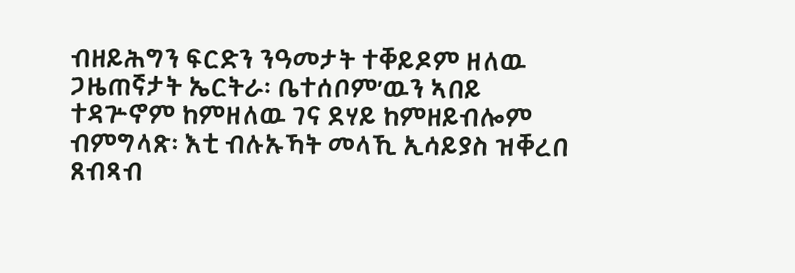ብዘይሕግን ፍርድን ንዓመታት ተቐይዶም ዘለዉ ጋዜጠኛታት ኤርትራ፡ ቤተሰቦም’ዉን ኣበይ ተዳጕኖም ከምዘለዉ ገና ደሃይ ከምዘይብሎም ብምግላጽ፡ እቲ ብሉኡኻት መላኺ ኢሳይያስ ዝቐረበ ጸብጻብ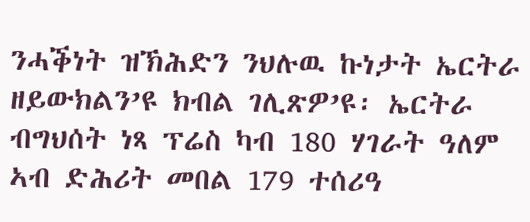ንሓቕነት ዝኽሕድን ንህሉዉ ኩነታት ኤርትራ ዘይውክልን’ዩ ክብል ገሊጽዎ’ዩ፡ ኤርትራ ብግህሰት ነጻ ፕሬስ ካብ 180 ሃገራት ዓለም ኣብ ድሕሪት መበል 179 ተሰሪዓ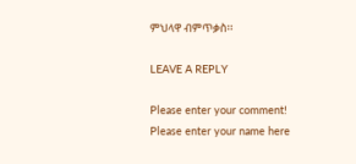ምህላዋ ብምጥቃስ፡፡

LEAVE A REPLY

Please enter your comment!
Please enter your name here